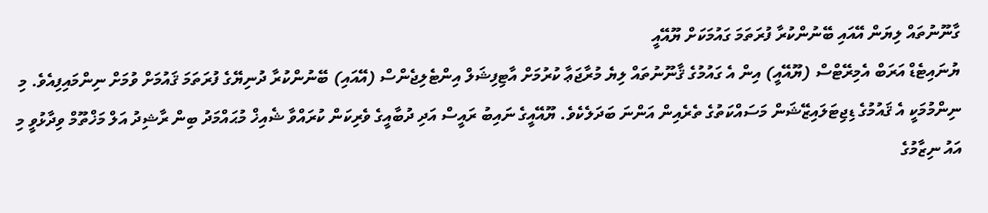ގާނޫނުތައް ލިޔަން އޭއައި ބޭނުންކުރާ ފުރަތަމަ ގައުމަކަށް ޔޫއޭއީ
ޔުނައިޓެޑް އަރަބް އެމިރޭޓްސް (ޔޫއޭއީ) އިން އެ ގައުމުގެ ޤާނޫނުތައް ލިޔެ މުރާޖަޢާ ކުރުމަށް އާޓިފިޝަލް އިންޓެލިޖެންސް (އޭއައި) ބޭނުންކުރާ ދުނިޔޭގެ ފުރަތަމަ ޤައުމަށް ވުމަށް ނިންމައިފިއެވެ. މި ނިންމުމަކީ އެ ޤައުމުގެ ޑިޖިޓަލައިޒޭޝަން މަސައްކަތުގެ ތެރެއިން އަންނަ ބަދަލެކެވެ. ޔޫއޭއީގެ ނައިބު ރައީސް އަދި ދުބާއީގެ ވެރިކަން ކުރައްވާ ޝެއިޚް މުޙައްމަދު ބިން ރާޝިދު އަލް މަޚްތޫމް ވިދާޅުވީ މި އައު ނިޒާމުގެ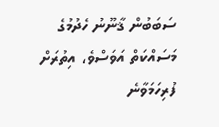ސަބަބުން ޤާނޫނު ހެދުމުގެ މަސައްކަތް އަވަސްވެ، އިތުރަށް ފުރިހަމަވާނެ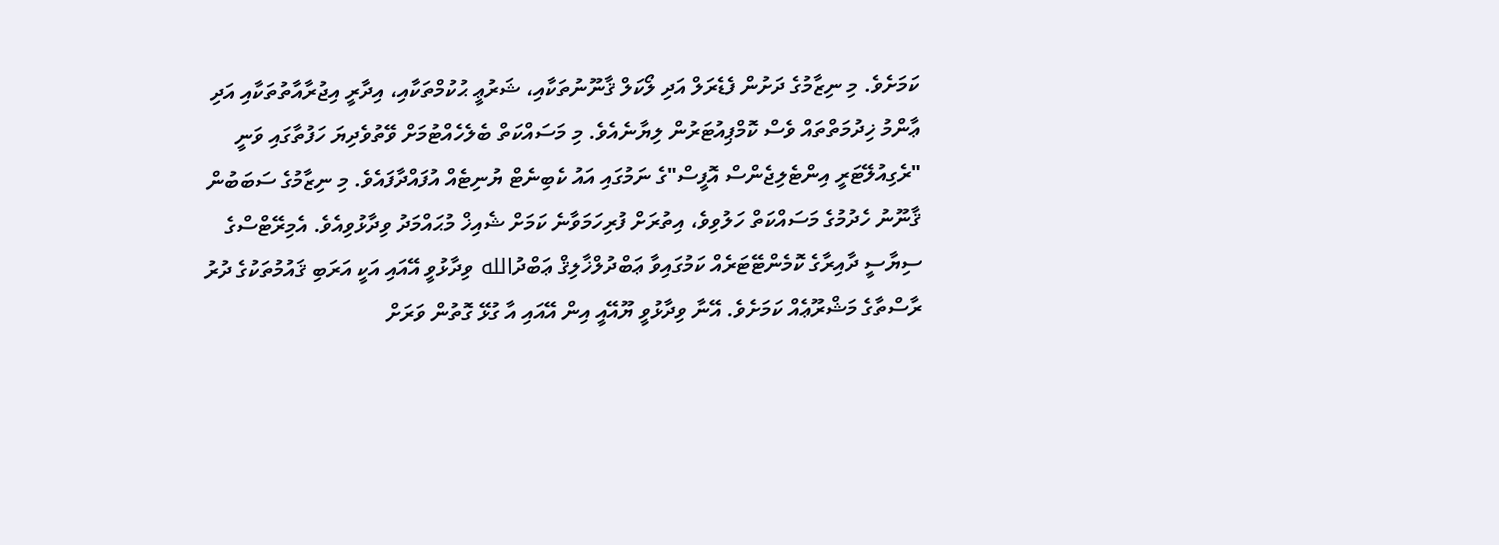ކަމަށެވެ. މި ނިޒާމުގެ ދަށުން ފެޑެރަލް އަދި ލޯކަލް ޤާނޫނުތަކާއި، ޝަރުޢީ ޙުކުމްތަކާއި، އިދާރީ އިޖުރާއާތުތަކާއި އަދި ޢާންމު ޚިދުމަތްތައް ވެސް ކޮމްޕިއުޓަރުން ލިޔާނެއެވެ. މި މަސައްކަތް ބެލެހެއްޓުމަށް ވޭތުވެދިޔަ ހަފުތާގައި ވަނީ "ރެގިއުލޭޓަރީ އިންޓެލިޖެންސް އޮފީސް"ގެ ނަމުގައި އައު ކެބިނެޓް ޔުނިޓެއް އުފައްދާފައެވެ. މި ނިޒާމުގެ ސަބަބުން ޤާނޫނު ހެދުމުގެ މަސައްކަތް ހަލުވިވެ، އިތުރަށް ފުރިހަމަވާނެ ކަމަށް ޝެއިޚް މުޙައްމަދު ވިދާޅުވިއެވެ. އެމިރޭޓްސްގެ ސިޔާސީ ދާއިރާގެ ކޮމެންޓޭޓަރެއް ކަމުގައިވާ ޢަބްދުލްޚާލިޤް ޢަބްދުالله ވިދާޅުވީ އޭއައި އަކީ އަރަބި ޤައުމުތަކުގެ ދުރު ރާސްތާގެ މަޝްރޫޢެއް ކަމަށެވެ. އޭނާ ވިދާޅުވީ ޔޫއޭއީ އިން އޭއައި އާ ގުޅޭ ގޮތުން ވަރަށް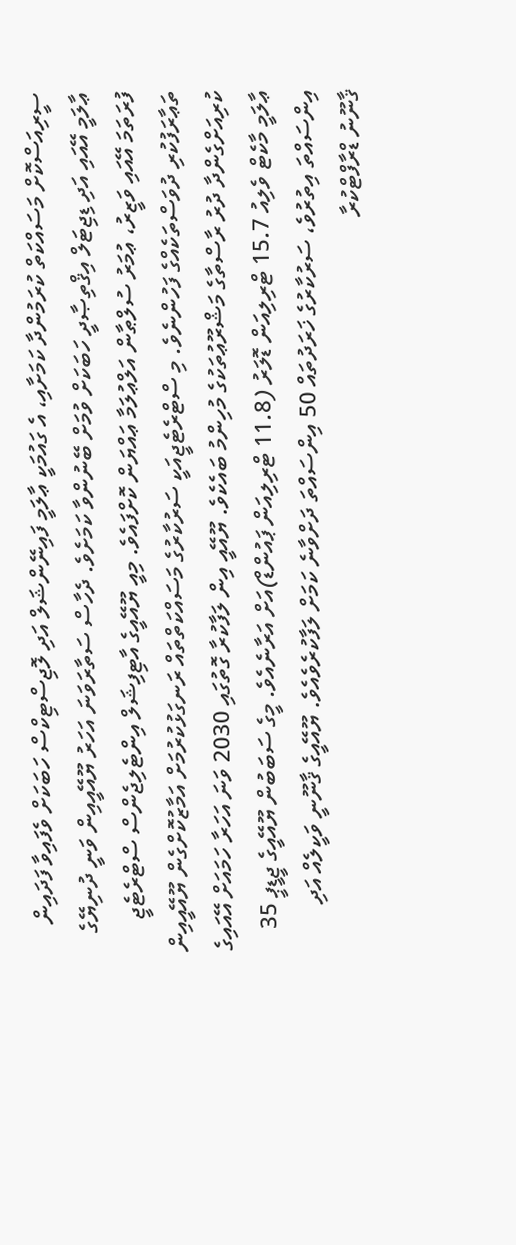ސީރިއަސްކޮށް މަސައްކަތް ކުރަމުންދާ ކަމަށާއި، އެ ގައުމަކީ ޢާލަމީ ފައިނޭންޝަލް އަދި ލޮޖިސްޓިކްސް ހަބަކަށް ވެފައިވާ ފަދައިން ޢާލަމީ އޭއައި އަދި ޑިޖިޓަލް އިޤްތިޞާދީ ހަބަކަށް ވުމަށް ބޭނުންވާ ކަމަށެވެ. ދެހާސް ސަތާރަވަނަ އަހަރު ޔޫއޭއީއިން ވަނީ ދުނިޔޭގެ ފުރަތަމަ އޭއައި ވަޒީރު، ޢުމަރު ސުލްޠާން އަލްޢުލަމާ ޢައްޔަން ކޮށްފައެވެ. މިއީ ޔޫއޭއީގެ އާޓިފިޝަލް އިންޓެލިޖެންސް ސްޓްރެޓެޖީ ތަޢާރަފުކުރި ދުވަސްތަކެއްގެ ފަހުންނެވެ. މި ސްޓްރެޓެޖީއަކީ ސަރުކާރުގެ މަސައްކަތްތައް ރަނގަޅުކުރުމަށް އަމާޒުކޮށްގެން ޔޫއޭއީއިން ކުރިއަށްގެންދާ ދުރު ރާސްތާގެ މަޝްރޫޢުތަކުގެ މުހިންމު ބައެކެވެ. ޔޫއޭއީ އިން ލަފާކުރާ ގޮތުގައި 2030 ވަނަ އަހަރާ ހަމައަށް އޭއައިގެ ޢާލަމީ މާކެޓް ވެލިއު 15.7 ޓްރިލިއަން ޑޮލަރު (11.8 ޓްރިލިއަން ޕައުންޑް)އަށް އަރާނެއެވެ. މީގެ ސަބަބުން ޔޫއޭއީގެ ޖީޑީޕީ 35 އިންސައްތަ އިތުރުވެ، ސަރުކާރުގެ ޚަރަދުތައް 50 އިންސައްތަ ދަށްވާނެ ކަމަށް ލަފާކުރެވެއެވެ. ޔޫއޭއީގެ ޤާނޫނީ ވަކީލެއް އަދި ޤާނޫނު ޑްރާފްޓްކުރާ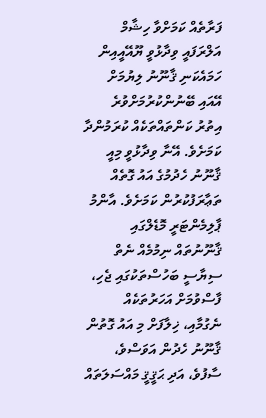ފަރާތެއް ކަމަށްވާ ހިޝާމް އަލްރަފައީ ވިދާޅުވީ ޔޫއޭއީއިން ހަމައެކަނި ޤާނޫނު ލިޔުމަށް އޭއައި ބޭނުންކުރުމަށްވުރެ އިތުރު ކަންތައްތަކެއް ކުރަމުންދާ ކަމަށެވެ. އޭނާ ވިދާޅުވީ މިއީ ޤާނޫނު ހެދުމުގެ އައު ގޮތެއް ތަޢާރަފުކުރުން ކަމަށެވެ. އާންމު ޕާލިމެންޓަރީ މޮޑެލްގައި ޤާނޫނުތައް ނިމުމެއް ނެތް ސިޔާސީ ބަހުސްތަކުގައި ޖެހި، ފާސްވުމަށް އަހަރުތަކެއް ނެގުމާއި، ޚިލާފަށް މި އައު ގޮތުން ޤާނޫނު ހެދުން އަވަސްވެ، ސާފުވެ، އަދި ޙަޤީޤީ މައްސަލަތައް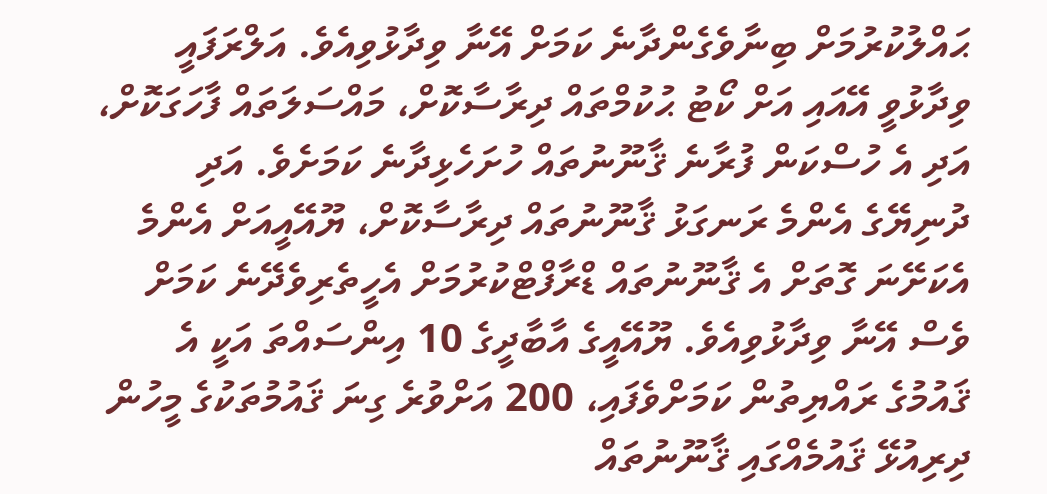ޙައްލުކުރުމަށް ބިނާވެގެންދާނެ ކަމަށް އޭނާ ވިދާޅުވިއެވެ. އަލްރަފައީ ވިދާޅުވީ އޭއައި އަށް ކޯޓު ޙުކުމްތައް ދިރާސާކޮށް، މައްސަލަތައް ފާހަގަކޮށް، އަދި އެ ހުސްކަން ފުރާނެ ޤާނޫނުތައް ހުށަހެޅިދާނެ ކަމަށެވެ. އަދި ދުނިޔޭގެ އެންމެ ރަނގަޅު ޤާނޫނުތައް ދިރާސާކޮށް، ޔޫއޭއީއަށް އެންމެ އެކަށޭނަ ގޮތަށް އެ ޤާނޫނުތައް ޑްރާފްޓްކުރުމަށް އެހީތެރިވެދޭނެ ކަމަށް ވެސް އޭނާ ވިދާޅުވިއެވެ. ޔޫއޭއީގެ އާބާދީގެ 10 އިންސައްތަ އަކީ އެ ޤައުމުގެ ރައްޔިތުން ކަމަށްވެފައި، 200 އަށްވުރެ ގިނަ ޤައުމުތަކުގެ މީހުން ދިރިއުޅޭ ޤައުމެއްގައި ޤާނޫނުތައް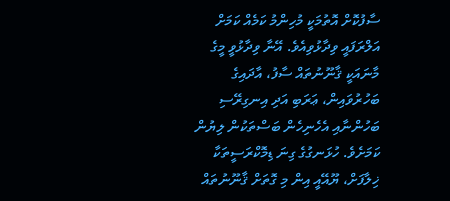ސާފުކޮށް އޮތުމަކީ މުހިންމު ކަމެއް ކަމަށް އަލްރަފައީ ވިދާޅުވިއެވެ. އޭނާ ވިދާޅުވީ މީގެ މާނައަކީ ޤާނޫނުތައް ސާފު، އާދައިގެ ބަހުރުވައިން، ޢަރަބި އަދި އިނގިރޭސި ބަހުންނާއި އެހެނިހެން ބަސްތަކުން ލިޔުން ކަމަށެވެ. ހުޅަނގުގެ ގިނަ ޑިމޮކްރަސީތަކާ ޚިލާފަށް، ޔޫއޭއީ އިން މި ގޮތަށް ޤާނޫނުތައް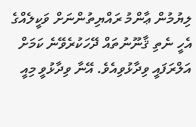ލިޔުމުން ޢާންމު ރައްޔިތުންނަށް ވަކީލެއްގެ އެހީ ނެތި ޤާނޫނުތައް ދޭހަކުރެވޭނެ ކަމަށް އަލްރަފައީ ވިދާޅުވިއެވެ. އޭނާ ވިދާޅުވީ މިއީ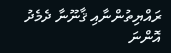ރައްޔިތުންނާއި ޤާނޫނާ ދެމެދު އޮންނަ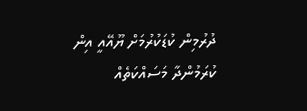ދުރުމިން ކުޑަކުރުމަށް ޔޫއޭއީ އިން ކުރަމުންދާ މަސައްކަތެއް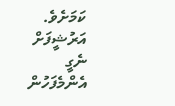ކަމަށެވެ.
އަރުޝީފަށް ނެގީ
އެންމެފަހުން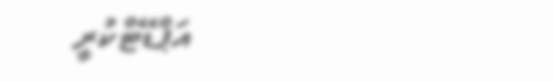އަޕްޑޭޓްކުރީ